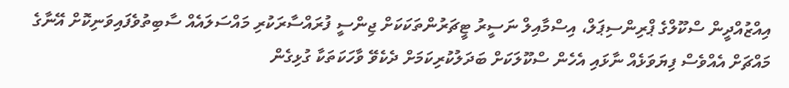އިއްޒުއްދީން ސްކޫލްގެ ޕްރިންސިޕަލް، އިސްމާއިލް ނަސީރު ޓީޗަރުންތަކަކަށް ޖިންސީ ފުރައްސާރަކުރި މައްސަލައެއް ސާބިތުވެފައިވަނިކޮށް އޭނާގެ މައްޗަށް އެއްވެސް ފިޔަވަޅެއް ނާޅައި އެހެން ސްކޫލަކަށް ބަދަލުކުރިކަމަށް ދެކެވޭ ވާހަކަތަކާ ގުޅިގެން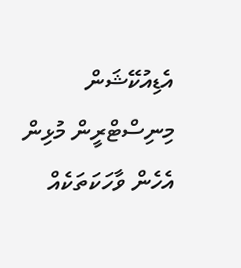އެޑިއުކޭޝަން މިނިސްޓްރީން މުޅިން އެހެން ވާހަކަތަކެއް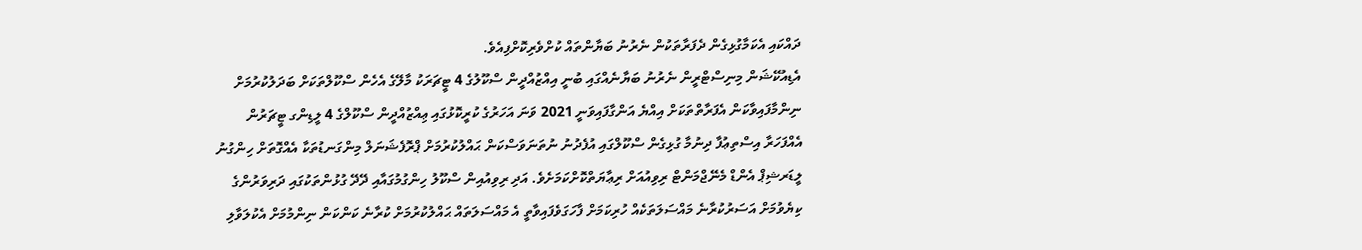ދައްކައި އެކަމާގުޅިގެން ދެފަރާތަކުން ނެރުނު ބަޔާންތައް ކުށްވެރިކޮށްފިއެވެ.
އެޑިއުކޭޝަން މިނިސްޓްރީން ނެރުނު ބަޔާނެއްގައި ބުނީ އިއްޒުއްދީން ސްކޫލުގެ 4 ޓީޗަރަކު މާލޭގެ އެހެން ސްކޫލްތަކަށް ބަދަލުކުރުމަށް ނިންމާފައިވާކަން އެފަރާތްތަކަށް އިއްޔެ އަންގާފައިވަނީ 2021 ވަނަ އަހަރުގެ ކުރީކޮޅުގައި ޢިއްޒުއްދީން ސްކޫލްގެ 4 ލީޑިންގ ޓީޗަރުން އެއްފަހަރާ އިސްތިޢުފާ ދިނުމާ ގުޅިގެން ސްކޫލްގައި އުފެދުނު ނުތަނަވަސްކަން ޙައްލުކުރުމަށް ޕްރޮފެޝަނަލް މިންގަނޑުތަކާ އެއްގޮތަށް ހިންގުނު ލީޑަރޝިޕް އެންޑް މެނޭޖްމަންޓް ރިވިއުއަށް ރިޢާޔަތްކޮށްކަމަށެވެ. އަދި ރިވިއުއިން ސްކޫލު ހިންގުމުގައާއި ދޭދޭ ގުޅުންތަކުގައި ދަރިވަރުންގެ ކިޔެވުމަށް އަސަރުކުރާނެ މައްސަލަތަކެއް ހުރިކަމަށް ފާހަގަވެފައިވާތީ އެ މައްސަލަތައް ޙައްލުކުރުމަށް ކުރާނެ ކަންކަން ނިންމުމަށް އެކުލަވާލި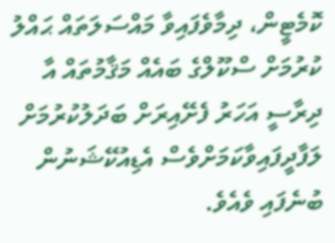ކޮމެޓީން، ދިމާވެފައިވާ މައްސަލަތައް ޙައްލު ކުރުމަށް ސްކޫލްގެ ބައެއް މަޤާމުތައް އާ ދިރާސީ އަހަރު ފެށޭއިރަށް ބަދަލުކުރުމަށް ލަފާދީފައިވާކަމަށްވެސް އެޑިއުކޭޝަނުން ބުނެފައި ވެއެވެ.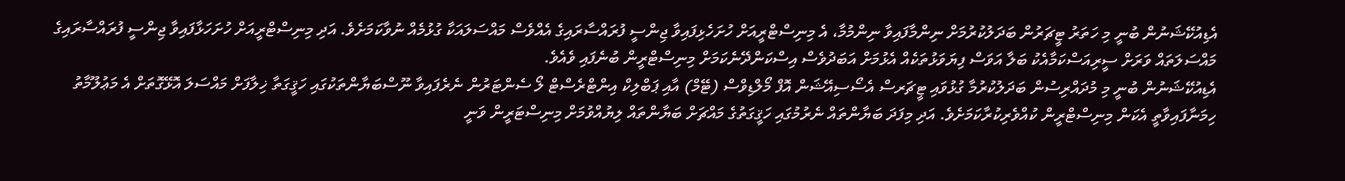އެޑިއުކޭޝަނުން ބުނީ މި ހަތަރު ޓީޗަރުން ބަދަލުކުރުމަށް ނިންމާފައިވާ ނިންމުމާ، އެ މިނިސްޓްރީއަށް ހުށަހެޅިފައިވާ ޖިންސީ ފުރައްސާރައިގެ އެއްވެސް މައްސަލައަކާ ގުޅުމެއް ނުވާކަމަށެވެ. އަދި މިނިސްޓްރީއަށް ހުށަހަޅާފައިވާ ޖިންސީ ފުރައްސާރައިގެ މައްސަލަތައް ވަރަށް ސީރިއަސްކަމާއެކު ބަލާ އަވަސް ފިޔަވަޅުތަކެއް އެޅުމަށް އަބަދުވެސް އިސްކަންދޭނެކަމަށް މިނިސްޓްރީން ބުނެފައި ވެއެވެ.
އެޑިއުކޭޝަނުން ބުނީ މި މުދައްރިސުން ބަދަލުކުރުމާ ގުޅުވައި ޓީޗަރސް އެސޯސިއޭޝަން އޮފް މޯލްޑިވްސް (ޓޭމް) އާއި ޕަބްލިކް އިންޓްރެސްޓް ލޯ ސެންޓަރުން ނެރެފައިވާ ނޫސްބަޔާންތަކުގައި ހަޤީގަތާ ޚިލާފަށް މައްސަލަ އޮޅޭގޮތަށް އެ މަޢުލޫމާތު ހިމަނާފައިވާތީ އެކަން މިނިސްޓްރީން ކުއްވެރިކުރާކަމަށެވެ. އަދި މިފަދަ ބަޔާންތައް ނެރުމުގައި ހަޤީގަތުގެ މައްޗަށް ބަޔާންތައް ލިޔުއްވުމަށް މިނިސްޓަރީން ވަނީ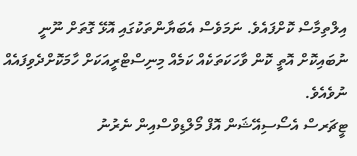އިލްތިމާސް ކޮށްފައެވެ. ނަމަވެސް އެބަޔާންތަކުގައި އޮޅޭ ގޮތަށް ނޫނީ ނުބައިކޮށް އޮތީ ކޮން ވާހަކަތަކެއް ކަމެއް މިނިސްޓްރީއަކަށް ހާމަކޮށްދެވިފައެއް ނުވެއެވެ.
ޓީޗަރސް އެސޯސިއޭޝަން އޮފް މޯލްޑިވްސްއިން ނެރުނު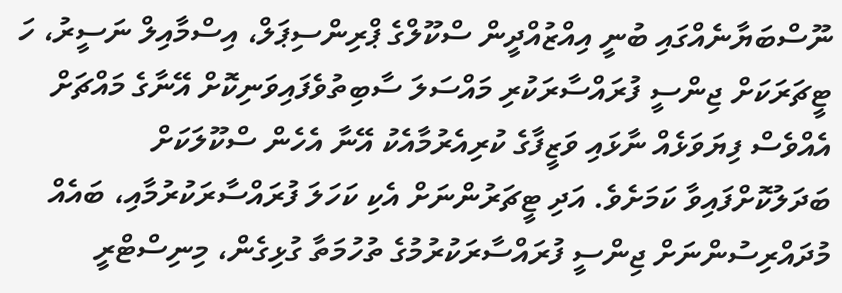ނޫސްބަޔާނެއްގައި ބުނީ އިއްޒުއްދީން ސްކޫލްގެ ޕްރިންސިޕަލް، އިސްމާއިލް ނަސީރު، ހަ ޓީޗަރަކަށް ޖިންސީ ފުރައްސާރަކުރި މައްސަލަ ސާބިތުވެފައިވަނިކޮށް އޭނާގެ މައްޗަށް އެއްވެސް ފިޔަވަޅެއް ނާޅައި ވަޒީފާގެ ކުރިއެރުމާއެކު އޭނާ އެހެން ސްކޫލަކަށް ބަދަލުކޮށްފައިވާ ކަމަށެވެ. އަދި ޓީޗަރުންނަށް އެކި ކަހަލަ ފުރައްސާރަކުރުމާއި، ބައެއް މުދައްރިސުންނަށް ޖިންސީ ފުރައްސާރަކުރުމުގެ ތުހުމަތާ ގުޅިގެން، މިނިސްޓްރީ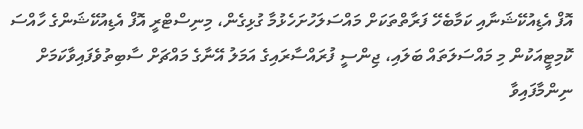އޮފް އެޑިއުކޭޝަނާއި ކަމާބެހޭ ފަރާތްތަކަށް މައްސަލަހުށަހެޅުމާ ގުޅިގެން، މިނިސްޓްރީ އޮފް އެޑިއުކޭޝަންގެ ހާއްސަ ކޮމިޓީއަކުން މި މައްސަލަތައް ބަލައި، ޖިންސީ ފުރައްސާރައިގެ އަމަލު އޭނާގެ މައްޗަށް ސާބިތުވެފައިވާކަމަށް ނިންމާފައިވާ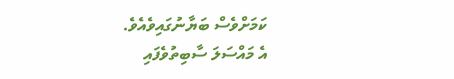ކަމަށްވެސް ބަޔާނުގައިވެއެވެ.
އެ މައްސަލަ ސާބިތުވެފައި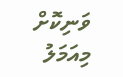ވަނިކޮށް މިއަމަލު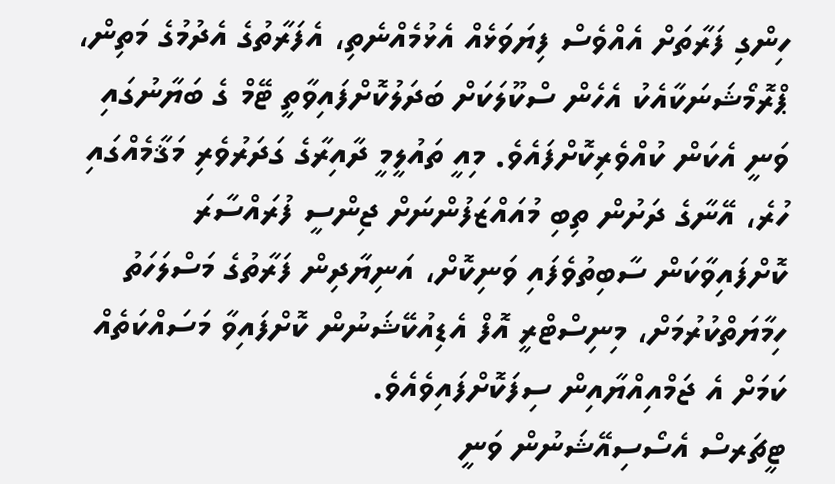ހިންގި ފަރާތަށް އެއްވެސް ފިޔަވަޅެއް އެޅުމެއްނެތި، އެފަރާތުގެ އެދުމުގެ މަތިން، ޕްރޮމޯޝަނަކާއެކު އެހެން ސްކޫލަކަށް ބަދަލުކޮށްފައިވާތީ ޓޭމް ގެ ބަޔާނުގައި ވަނީ އެކަން ކުއްވެރިކޮށްފައެވެ. މިއީ ތައުލީމީ ދާއިރާގެ ގަދަރުވެރި މަޤާމެއްގައި ހުރެ، އޭނާގެ ދަށުން ތިބި މުއައްޒަފުންނަށް ޖިންސީ ފުރައްސާރަ ކޮށްފައިވާކަން ސާބިތުވެފައި ވަނިކޮށް، އަނިޔާދިން ފަރާތުގެ މަސްލަހަތު ހިމާޔަތްކުރުމަށް، މިނިސްޓްރީ އޮފް އެޑިއުކޭޝަނުން ކޮށްފައިވާ މަސައްކަތެއް ކަމަށް އެ ޖަމްއިއްޔާއިން ސިފަކޮށްފައިވެއެވެ.
ޓީޗަރސް އެސޯސިއޭޝަނުން ވަނީ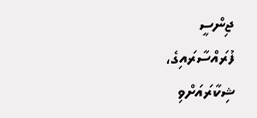ޖިންސީ ފުރައްސާރައިގެ، ޝިކާރައަށްވި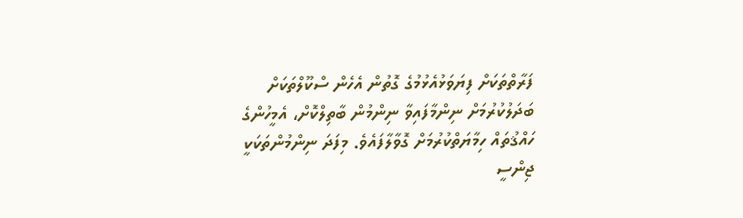ފަރާތްތަކަށް ފިޔަވަޅުއެޅުމުގެ ގޮތުން އެހެން ސްކޫލްތަކަށް ބަދަލުކުރުމަށް ނިންމާފައިވާ ނިންމުން ބާތިލްކޮށް، އެމީހުންގެ ހައްޤުތައް ހިމާޔަތްކުރުމަށް ގޮވާލާފައެވެ. މިފަދަ ނިންމުންތަކަކީ ޖިންސީ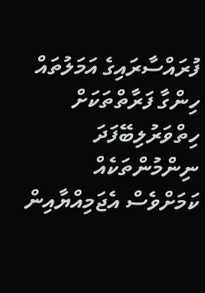ފުރައްސާރައިގެ އަމަލުތައް ހިންގާ ފަރާތްތަކަށް ހިތްވަރުލިބޭފަދަ ނިންމުންތަކެއް ކަމަށްވެސް އެޖަމިއްޔާއިން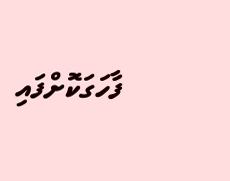ފާހަގަކޮށްފައި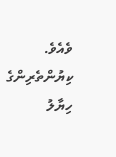ވެއެވެ.
ކިޔުންތެރިންގެ ހިޔާލު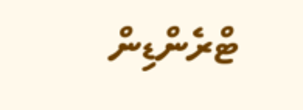ޓްރެންޑިން